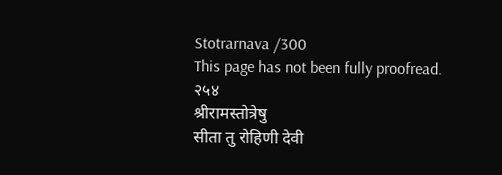Stotrarnava /300
This page has not been fully proofread.
२५४
श्रीरामस्तोत्रेषु
सीता तु रोहिणी देवी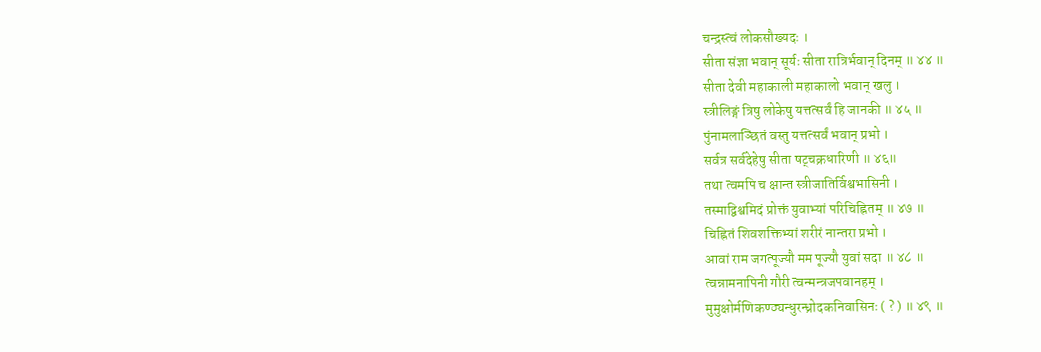चन्द्रस्त्वं लोकसौख्यदः ।
सीता संज्ञा भवान् सूर्यः सीता रात्रिर्भवान् दिनम् ॥ ४४ ॥
सीता देवी महाकाली महाकालो भवान् खलु ।
स्त्रीलिङ्गं त्रिषु लोकेषु यत्तत्सर्वं हि जानकी ॥ ४५ ॥
पुंनामलाञ्छितं वस्तु यत्तत्सर्वं भवान् प्रभो ।
सर्वत्र सर्वदेहेषु सीता षट्चक्रधारिणी ॥ ४६॥
तथा त्वमपि च क्षान्त स्त्रीजातिर्विश्वभासिनी ।
तस्माद्विश्वमिदं प्रोक्तं युवाभ्यां परिचिह्नितम् ॥ ४७ ॥
चिह्नितं शिवशक्तिभ्यां शरीरं नान्तरा प्रभो ।
आवां राम जगत्पूज्यौ मम पूज्यौ युवां सदा ॥ ४८ ॥
त्वन्नामनापिनी गौरी त्वन्मन्त्रजपवानहम् ।
मुमुक्षोर्मणिकण्ठ्यन्धुरन्ध्रोदकनिवासिनः ( ? ) ॥ ४९ ॥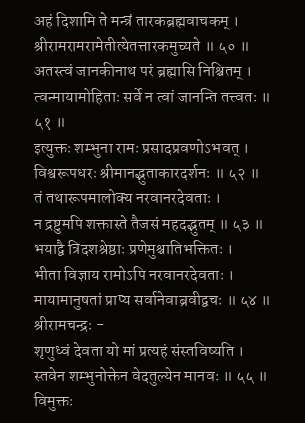अहं दिशामि ते मन्त्रं तारकब्रह्मवाचकम् ।
श्रीरामरामरामेतीत्येतत्तारकमुच्यते ॥ ५० ॥
अतस्त्वं जानकीनाथ परं ब्रह्मासि निश्चितम् ।
त्वन्मायामोहिताः सर्वे न त्वां जानन्ति तत्त्वतः ॥ ५१ ॥
इत्युक्तः शम्भुना रामः प्रसादप्रवणोऽभवत् ।
विश्वरूपधरः श्रीमानद्भुताकारदर्शनः ॥ ५२ ॥
तं तथारूपमालोक्य नरवानरदेवताः ।
न द्रष्टुमपि शक्तास्ते तैजसं महदद्भुतम् ॥ ५३ ॥
भयाद्वै त्रिदशश्रेष्ठाः प्रणेमुश्चातिभक्तितः ।
भीता विज्ञाय रामोऽपि नरवानरदेवताः ।
मायामानुषतां प्राप्य सर्वानेवाब्रवीद्वचः ॥ ५४ ॥
श्रीरामचन्द्रः -
शृणुध्वं देवता यो मां प्रत्यहं संस्तविष्यति ।
स्तवेन शम्भुनोक्तेन वेदतुल्येन मानवः ॥ ५५ ॥
विमुक्तः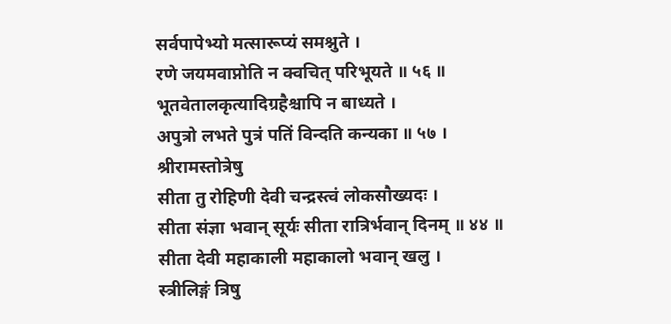सर्वपापेभ्यो मत्सारूप्यं समश्नुते ।
रणे जयमवाप्नोति न क्वचित् परिभूयते ॥ ५६ ॥
भूतवेतालकृत्यादिग्रहैश्चापि न बाध्यते ।
अपुत्रो लभते पुत्रं पतिं विन्दति कन्यका ॥ ५७ ।
श्रीरामस्तोत्रेषु
सीता तु रोहिणी देवी चन्द्रस्त्वं लोकसौख्यदः ।
सीता संज्ञा भवान् सूर्यः सीता रात्रिर्भवान् दिनम् ॥ ४४ ॥
सीता देवी महाकाली महाकालो भवान् खलु ।
स्त्रीलिङ्गं त्रिषु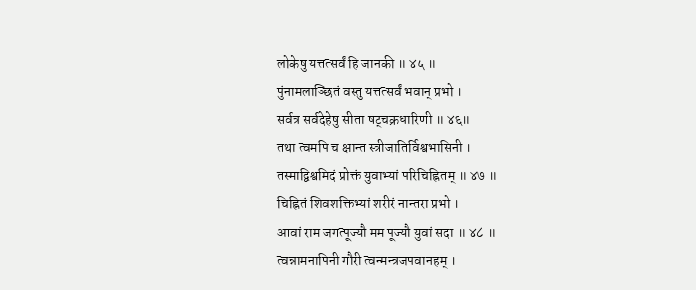लोकेषु यत्तत्सर्वं हि जानकी ॥ ४५ ॥
पुंनामलाञ्छितं वस्तु यत्तत्सर्वं भवान् प्रभो ।
सर्वत्र सर्वदेहेषु सीता षट्चक्रधारिणी ॥ ४६॥
तथा त्वमपि च क्षान्त स्त्रीजातिर्विश्वभासिनी ।
तस्माद्विश्वमिदं प्रोक्तं युवाभ्यां परिचिह्नितम् ॥ ४७ ॥
चिह्नितं शिवशक्तिभ्यां शरीरं नान्तरा प्रभो ।
आवां राम जगत्पूज्यौ मम पूज्यौ युवां सदा ॥ ४८ ॥
त्वन्नामनापिनी गौरी त्वन्मन्त्रजपवानहम् ।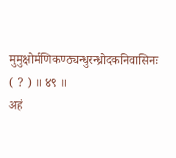मुमुक्षोर्मणिकण्ठ्यन्धुरन्ध्रोदकनिवासिनः ( ? ) ॥ ४९ ॥
अहं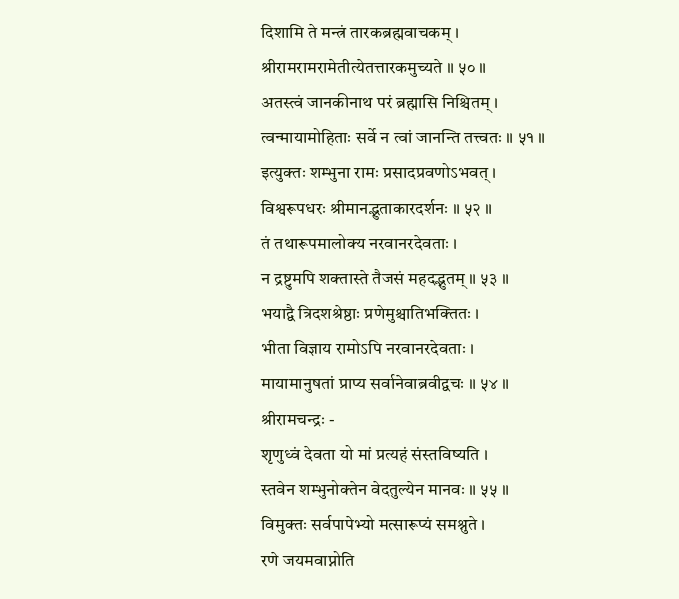दिशामि ते मन्त्रं तारकब्रह्मवाचकम् ।
श्रीरामरामरामेतीत्येतत्तारकमुच्यते ॥ ५० ॥
अतस्त्वं जानकीनाथ परं ब्रह्मासि निश्चितम् ।
त्वन्मायामोहिताः सर्वे न त्वां जानन्ति तत्त्वतः ॥ ५१ ॥
इत्युक्तः शम्भुना रामः प्रसादप्रवणोऽभवत् ।
विश्वरूपधरः श्रीमानद्भुताकारदर्शनः ॥ ५२ ॥
तं तथारूपमालोक्य नरवानरदेवताः ।
न द्रष्टुमपि शक्तास्ते तैजसं महदद्भुतम् ॥ ५३ ॥
भयाद्वै त्रिदशश्रेष्ठाः प्रणेमुश्चातिभक्तितः ।
भीता विज्ञाय रामोऽपि नरवानरदेवताः ।
मायामानुषतां प्राप्य सर्वानेवाब्रवीद्वचः ॥ ५४ ॥
श्रीरामचन्द्रः -
शृणुध्वं देवता यो मां प्रत्यहं संस्तविष्यति ।
स्तवेन शम्भुनोक्तेन वेदतुल्येन मानवः ॥ ५५ ॥
विमुक्तः सर्वपापेभ्यो मत्सारूप्यं समश्नुते ।
रणे जयमवाप्नोति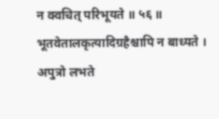न क्वचित् परिभूयते ॥ ५६ ॥
भूतवेतालकृत्यादिग्रहैश्चापि न बाध्यते ।
अपुत्रो लभते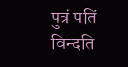पुत्रं पतिं विन्दति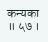कन्यका ॥ ५७ ।